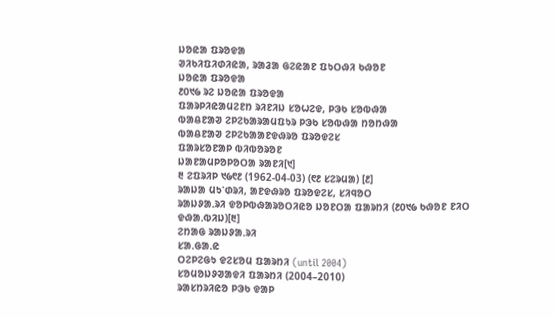ᱡᱚᱭᱟ ᱯᱨᱚᱫᱟ
ᱣᱤᱠᱤᱯᱤᱰᱤᱭᱟ, ᱨᱟᱲᱟ ᱜᱮᱭᱟᱱ ᱯᱩᱛᱷᱤ ᱠᱷᱚᱱ
ᱡᱚᱭᱟ ᱯᱨᱚᱫᱟ
᱒᱐᱑᱙ ᱨᱮ ᱡᱚᱭᱟ ᱯᱨᱚᱫᱟ
ᱯᱟᱨᱞᱤᱭᱟᱢᱮᱱᱴ ᱨᱤᱱᱤᱡ ᱥᱚᱦᱮᱫ, ᱞᱳᱠ ᱥᱚᱵᱷᱟ
ᱵᱟᱪᱱᱟᱣ ᱮᱞᱮᱠᱟᱨᱟᱢᱯᱩᱨ ᱞᱳᱠ ᱥᱚᱵᱷᱟ ᱴᱚᱴᱷᱟ
ᱵᱟᱪᱱᱟᱣ ᱮᱞᱮᱠᱟᱟᱱᱫᱷᱨᱚ ᱯᱨᱚᱫᱮᱥ
ᱯᱟᱨᱥᱚᱱᱟᱞ ᱵᱤᱵᱚᱨᱚᱱ
ᱡᱟᱱᱟᱢᱞᱚᱞᱚᱛᱟ ᱨᱟᱱᱤ[᱑]
᱓ ᱮᱯᱨᱤᱞ ᱑᱙᱖᱒ (1962-04-03) (᱖᱒ ᱥᱮᱨᱢᱟ) [᱒]
ᱨᱟᱡᱟ ᱢᱩᱸᱰᱨᱤ, ᱟᱱᱫᱷᱨᱚ ᱯᱨᱚᱫᱮᱥ, ᱥᱤᱧᱚᱛ
ᱨᱟᱡᱽᱟᱹᱨᱤ ᱫᱚᱞᱵᱷᱟᱨᱚᱛᱤᱭᱚ ᱡᱚᱱᱛᱟ ᱯᱟᱨᱴᱤ (᱒᱐᱑᱙ ᱠᱷᱚᱱ ᱱᱤᱛ ᱫᱷᱟᱹᱵᱤᱡ)[᱓]
ᱮᱴᱟᱜ ᱨᱟᱡᱽᱟᱹᱨᱤ
ᱥᱟᱹᱜᱟᱹᱭ
ᱛᱮᱞᱮᱜᱩ ᱫᱮᱥᱚᱢ ᱯᱟᱨᱴᱤ (until 2004)
ᱥᱚᱢᱚᱡᱽᱣᱟᱫᱤ ᱯᱟᱨᱴᱤ (2004–2010)
ᱨᱟᱥᱴᱨᱤᱭᱚ ᱞᱳᱠ ᱫᱟᱞ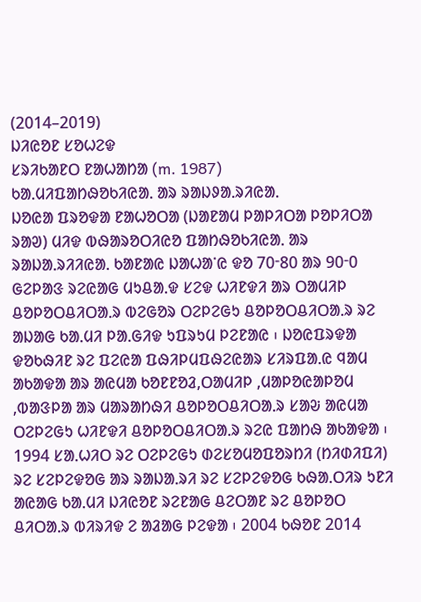(2014–2019)
ᱡᱤᱭᱚᱱ ᱥᱚᱦᱮᱫ
ᱥᱨᱤᱠᱟᱱᱛ ᱱᱟᱦᱟᱴᱟ (m. 1987)
ᱠᱟᱹᱢᱤᱯᱟᱴᱷᱚᱠᱤᱭᱟᱹ ᱟᱨ ᱨᱟᱡᱽᱟᱹᱨᱤᱭᱟᱹ
ᱡᱚᱭᱟ ᱯᱨᱚᱫᱟ ᱱᱟᱦᱚᱛᱟ (ᱡᱟᱱᱟᱢ ᱞᱟᱞᱤᱛᱟ ᱞᱚᱞᱤᱛᱟ ᱨᱟᱣ) ᱢᱤᱫ ᱵᱷᱟᱨᱚᱛᱤᱭᱚ ᱯᱟᱴᱷᱚᱠᱤᱭᱟᱹ ᱟᱨ ᱨᱟᱡᱟᱹᱨᱤᱤᱭᱟᱹ ᱠᱟᱱᱟᱭ ᱡᱟᱦᱟᱸᱭ ᱫᱚ 70ᱼ80 ᱟᱨ 90ᱼ0 ᱜᱮᱞᱟᱝ ᱨᱮᱭᱟᱜ ᱢᱩᱪᱟᱹᱫ ᱥᱮᱫ ᱦᱤᱱᱫᱤ ᱟᱨ ᱛᱟᱢᱤᱞ ᱪᱚᱞᱚᱛᱪᱤᱛᱟᱹᱨ ᱵᱮᱜᱚᱨ ᱛᱮᱞᱮᱜᱩ ᱪᱚᱞᱚᱛᱪᱤᱛᱟᱹᱨ ᱨᱮ ᱟᱡᱟᱜ ᱠᱟᱹᱢᱤ ᱞᱟᱹᱜᱤᱫ ᱩᱯᱨᱩᱢ ᱞᱮᱱᱟᱭ ᱾ ᱡᱚᱭᱯᱨᱫᱟ ᱫᱚᱠᱷᱤᱱ ᱨᱮ ᱯᱮᱭᱟ ᱯᱷᱤᱞᱢᱯᱷᱮᱭᱟᱨ ᱥᱤᱨᱯᱟᱹᱭ ᱧᱟᱢ ᱟᱠᱟᱫᱟ ᱟᱨ ᱟᱭᱢᱟ ᱠᱚᱱᱱᱚᱲ,ᱛᱟᱢᱤᱞ ,ᱢᱟᱞᱚᱭᱟᱞᱚᱢ ,ᱵᱟᱝᱞᱟ ᱟᱨ ᱢᱟᱨᱟᱴᱷᱤ ᱪᱚᱞᱚᱛᱪᱤᱛᱟᱹᱨ ᱥᱟᱶ ᱟᱭᱢᱟ ᱛᱮᱞᱮᱜᱩ ᱦᱤᱱᱫᱤ ᱪᱚᱞᱚᱛᱪᱤᱛᱟᱹᱨ ᱨᱮᱭ ᱯᱟᱴᱷ ᱟᱠᱟᱫᱟ ᱾ 1994 ᱥᱟᱹᱦᱤᱛ ᱨᱮ ᱛᱮᱞᱮᱜᱩ ᱰᱮᱥᱚᱢᱚᱯᱚᱨᱴᱤ (ᱴᱤᱰᱤᱯᱤ) ᱨᱮ ᱥᱮᱞᱮᱫᱚᱜ ᱟᱨ ᱨᱟᱡᱟᱹᱨᱤ ᱨᱮ ᱥᱮᱞᱮᱫᱚᱜ ᱠᱷᱟᱹᱛᱤᱨ ᱩᱱᱤ ᱟᱭᱟᱜ ᱠᱟᱹᱢᱤ ᱡᱤᱭᱚᱱ ᱨᱮᱱᱟᱜ ᱪᱮᱛᱟᱱ ᱨᱮ ᱪᱚᱞᱚᱛ ᱪᱤᱛᱟᱹᱨ ᱵᱤᱨᱤᱫ ᱮ ᱟᱲᱟᱜ ᱞᱮᱫᱟ ᱾ 2004 ᱠᱷᱚᱱ 2014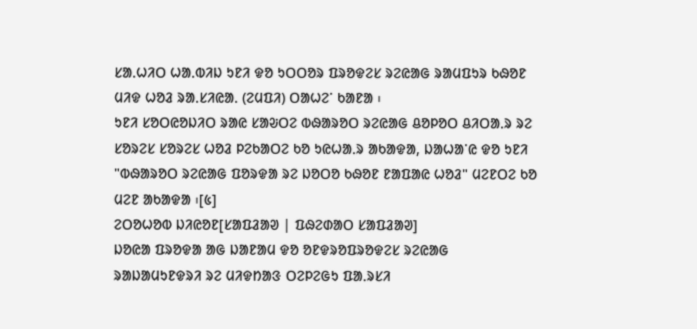ᱥᱟᱹᱦᱤᱛ ᱦᱟᱹᱵᱤᱡ ᱩᱱᱤ ᱫᱚ ᱩᱛᱛᱚᱨ ᱯᱨᱚᱫᱮᱥ ᱨᱮᱭᱟᱜ ᱨᱟᱢᱯᱩᱨ ᱠᱷᱚᱱ ᱢᱤᱫ ᱦᱚᱲ ᱨᱟᱹᱥᱤᱭᱟᱹ (ᱮᱢᱯᱤ) ᱛᱟᱦᱮᱸ ᱠᱟᱱᱟ ᱾
ᱩᱱᱤ ᱥᱚᱛᱭᱚᱡᱤᱛ ᱨᱟᱭ ᱥᱟᱶᱛᱮ ᱵᱷᱟᱨᱚᱛ ᱨᱮᱭᱟᱜ ᱪᱚᱞᱚᱛ ᱪᱤᱛᱟᱹᱨ ᱨᱮ ᱥᱚᱨᱮᱥ ᱥᱚᱨᱮᱥ ᱦᱚᱲ ᱞᱮᱠᱟᱛᱮ ᱠᱚ ᱩᱭᱦᱟᱹᱨ ᱟᱠᱟᱫᱟ, ᱡᱟᱦᱟᱸᱭ ᱫᱚ ᱩᱱᱤ "ᱵᱷᱟᱨᱚᱛ ᱨᱮᱭᱟᱜ ᱯᱚᱨᱫᱟ ᱨᱮ ᱡᱚᱛᱚ ᱠᱷᱚᱱ ᱱᱟᱯᱟᱭ ᱦᱚᱲ" ᱢᱮᱱᱛᱮ ᱠᱚ ᱢᱮᱱ ᱟᱠᱟᱫᱟ ᱾[᱕]
ᱮᱛᱚᱦᱚᱵ ᱡᱤᱭᱚᱱ[ᱥᱟᱯᱲᱟᱣ | ᱯᱷᱮᱰᱟᱛ ᱥᱟᱯᱲᱟᱣ]
ᱡᱚᱭᱟ ᱯᱨᱚᱫᱟ ᱟᱜ ᱡᱟᱱᱟᱢ ᱫᱚ ᱚᱱᱫᱨᱚᱯᱨᱚᱫᱮᱥ ᱨᱮᱭᱟᱜ ᱨᱟᱡᱟᱢᱩᱱᱫᱨᱤ ᱨᱮ ᱢᱤᱫᱴᱟᱝ ᱛᱮᱞᱮᱜᱩ ᱯᱟᱹᱨᱥᱤ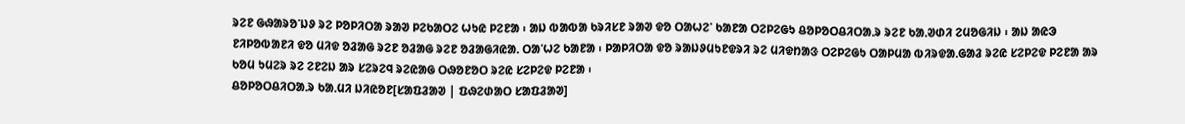ᱨᱮᱱ ᱜᱷᱟᱨᱚᱸᱡᱽ ᱨᱮ ᱞᱚᱞᱤᱛᱟ ᱨᱟᱣ ᱞᱮᱠᱟᱛᱮ ᱦᱩᱭ ᱞᱮᱱᱟ ᱾ ᱟᱡ ᱵᱟᱵᱟ ᱠᱨᱤᱥᱱ ᱨᱟᱣ ᱫᱚ ᱛᱟᱦᱮᱸ ᱠᱟᱱᱟ ᱛᱮᱞᱮᱜᱩ ᱪᱚᱞᱚᱛᱪᱤᱛᱟᱹᱨ ᱨᱮᱱ ᱠᱟᱹᱣᱰᱤ ᱮᱢᱚᱜᱤᱡ ᱾ ᱟᱡ ᱟᱭᱳ ᱱᱤᱞᱚᱵᱟᱱᱤ ᱫᱚ ᱢᱤᱫ ᱚᱲᱟᱜ ᱨᱮᱱ ᱚᱲᱟᱜ ᱨᱮᱱ ᱚᱲᱟᱜᱤᱭᱟᱹ ᱛᱟᱸᱦᱮ ᱠᱟᱱᱟ ᱾ ᱞᱟᱞᱤᱛᱟ ᱫᱚ ᱨᱟᱡᱽᱢᱩᱱᱫᱨᱤ ᱨᱮ ᱢᱤᱫᱴᱟᱝ ᱛᱮᱞᱮᱜᱩ ᱛᱟᱞᱢᱟ ᱵᱤᱨᱫᱟᱹᱜᱟᱲ ᱨᱮᱭ ᱥᱮᱞᱮᱫ ᱞᱮᱱᱟ ᱟᱨ ᱠᱚᱢ ᱩᱢᱮᱨ ᱨᱮ ᱮᱱᱮᱡ ᱟᱨ ᱥᱮᱨᱮᱧ ᱨᱮᱭᱟᱜ ᱛᱷᱚᱱᱚᱛ ᱨᱮᱭ ᱥᱮᱞᱮᱫ ᱞᱮᱱᱟ ᱾
ᱪᱚᱞᱚᱛᱪᱤᱛᱟᱹᱨ ᱠᱟᱹᱢᱤ ᱡᱤᱭᱚᱱ[ᱥᱟᱯᱲᱟᱣ | ᱯᱷᱮᱰᱟᱛ ᱥᱟᱯᱲᱟᱣ]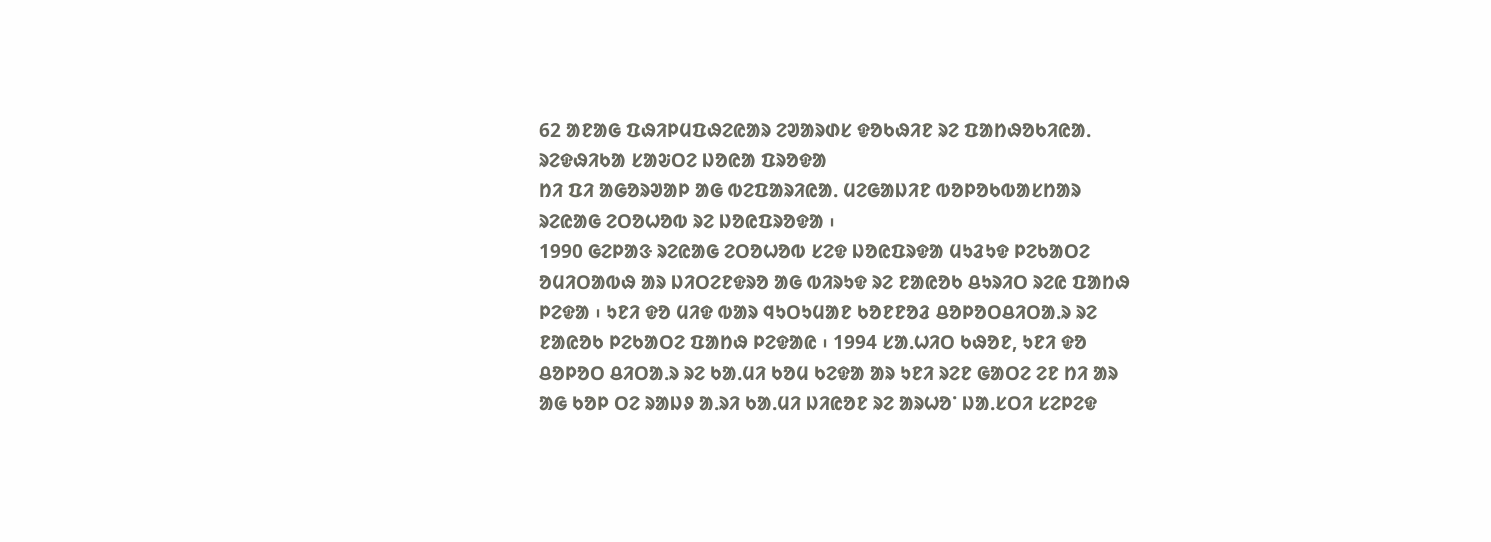62 ᱟᱱᱟᱜ ᱯᱷᱤᱞᱢᱯᱷᱮᱭᱟᱨ ᱮᱣᱟᱨᱰᱥ ᱫᱚᱠᱷᱤᱱ ᱨᱮ ᱯᱟᱴᱷᱚᱠᱤᱭᱟᱹ ᱨᱮᱫᱷᱤᱠᱟ ᱥᱟᱶᱛᱮ ᱡᱚᱭᱟ ᱯᱨᱚᱫᱟ
ᱴᱤ ᱯᱤ ᱟᱜᱚᱨᱣᱟᱞ ᱟᱜ ᱵᱮᱯᱟᱨᱤᱭᱟᱹ ᱢᱮᱜᱟᱡᱤᱱ ᱵᱚᱞᱚᱠᱵᱟᱥᱴᱟᱨ ᱨᱮᱭᱟᱜ ᱮᱛᱚᱦᱚᱵ ᱨᱮ ᱡᱚᱭᱯᱨᱚᱫᱟ ᱾
1990 ᱜᱮᱞᱟᱝ ᱨᱮᱭᱟᱜ ᱮᱛᱚᱦᱚᱵ ᱥᱮᱫ ᱡᱚᱭᱯᱨᱫᱟ ᱢᱩᱲᱩᱫ ᱞᱮᱠᱟᱛᱮ ᱚᱢᱤᱛᱟᱵᱷ ᱟᱨ ᱡᱤᱛᱮᱱᱫᱨᱚ ᱟᱜ ᱵᱤᱨᱩᱫ ᱨᱮ ᱱᱟᱭᱚᱠ ᱪᱩᱨᱤᱛ ᱨᱮᱭ ᱯᱟᱴᱷ ᱞᱮᱫᱟ ᱾ ᱩᱱᱤ ᱫᱚ ᱢᱤᱫ ᱵᱟᱨ ᱧᱩᱛᱩᱢᱟᱱ ᱠᱚᱱᱱᱚᱲ ᱪᱚᱞᱚᱛᱪᱤᱛᱟᱹᱨ ᱨᱮ ᱱᱟᱭᱚᱠ ᱞᱮᱠᱟᱛᱮ ᱯᱟᱴᱷ ᱞᱮᱫᱟᱭ ᱾ 1994 ᱥᱟᱹᱦᱤᱛ ᱠᱷᱚᱱ, ᱩᱱᱤ ᱫᱚ ᱪᱚᱞᱚᱛ ᱪᱤᱛᱟᱹᱨ ᱨᱮ ᱠᱟᱹᱢᱤ ᱠᱚᱢ ᱠᱮᱫᱟ ᱟᱨ ᱩᱱᱤ ᱨᱮᱱ ᱜᱟᱛᱮ ᱮᱱ ᱴᱤ ᱟᱨ ᱟᱜ ᱠᱚᱞ ᱛᱮ ᱨᱟᱡᱽ ᱟᱹᱨᱤ ᱠᱟᱹᱢᱤ ᱡᱤᱭᱚᱱ ᱨᱮ ᱟᱨᱦᱚᱸ ᱡᱟᱹᱥᱛᱤ ᱥᱮᱞᱮᱫ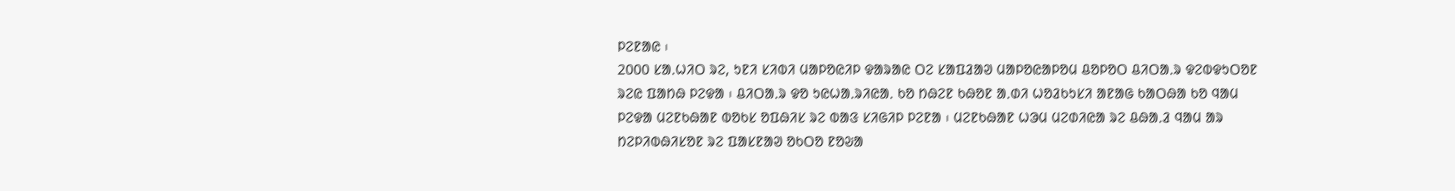ᱞᱮᱱᱟᱭ ᱾
2000 ᱥᱟᱹᱦᱤᱛ ᱨᱮ, ᱩᱱᱤ ᱥᱤᱵᱤ ᱢᱟᱞᱚᱭᱤᱞ ᱫᱟᱨᱟᱭ ᱛᱮ ᱥᱟᱯᱲᱟᱣ ᱢᱟᱞᱚᱭᱟᱞᱚᱢ ᱪᱚᱞᱚᱛ ᱪᱤᱛᱟᱹᱨ ᱫᱮᱵᱫᱩᱛᱚᱱ ᱨᱮᱭ ᱯᱟᱴᱷ ᱞᱮᱫᱟ ᱾ ᱪᱤᱛᱟᱹᱨ ᱫᱚ ᱩᱭᱦᱟᱹᱨᱤᱭᱟᱹ ᱠᱚ ᱴᱷᱮᱱ ᱠᱷᱚᱱ ᱟᱹᱰᱤ ᱦᱚᱲᱠᱩᱥᱤ ᱟᱱᱟᱜ ᱠᱟᱛᱷᱟ ᱠᱚ ᱧᱟᱢ ᱞᱮᱫᱟ ᱢᱮᱱᱠᱷᱟᱱ ᱵᱚᱠᱥ ᱚᱯᱷᱤᱥ ᱨᱮ ᱵᱟᱝ ᱥᱤᱜᱤᱞ ᱞᱮᱱᱟ ᱾ ᱢᱮᱱᱠᱷᱟᱱ ᱦᱳᱢ ᱢᱮᱰᱤᱭᱟ ᱨᱮ ᱪᱷᱟᱹᱲ ᱧᱟᱢ ᱟᱨ ᱴᱮᱞᱤᱵᱷᱤᱥᱚᱱ ᱨᱮ ᱯᱟᱥᱱᱟᱣ ᱚᱠᱛᱚ ᱱᱚᱶᱟ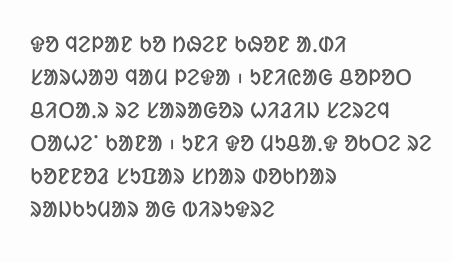ᱫᱚ ᱧᱮᱞᱟᱱ ᱠᱚ ᱴᱷᱮᱱ ᱠᱷᱚᱱ ᱟᱹᱰᱤ ᱥᱟᱨᱦᱟᱣ ᱧᱟᱢ ᱞᱮᱫᱟ ᱾ ᱩᱱᱤᱭᱟᱜ ᱪᱚᱞᱚᱛ ᱪᱤᱛᱟᱹᱨ ᱨᱮ ᱥᱟᱨᱟᱜᱚᱨ ᱦᱤᱲᱤᱡ ᱥᱮᱨᱮᱧ ᱛᱟᱦᱮᱸ ᱠᱟᱱᱟ ᱾ ᱩᱱᱤ ᱫᱚ ᱢᱩᱪᱟᱹᱫ ᱚᱠᱛᱮ ᱨᱮ ᱠᱚᱱᱱᱚᱲ ᱥᱩᱯᱟᱨ ᱥᱴᱟᱨ ᱰᱚᱠᱴᱟᱨ ᱨᱟᱡᱠᱩᱢᱟᱨ ᱟᱜ ᱵᱤᱨᱩᱫᱨᱮ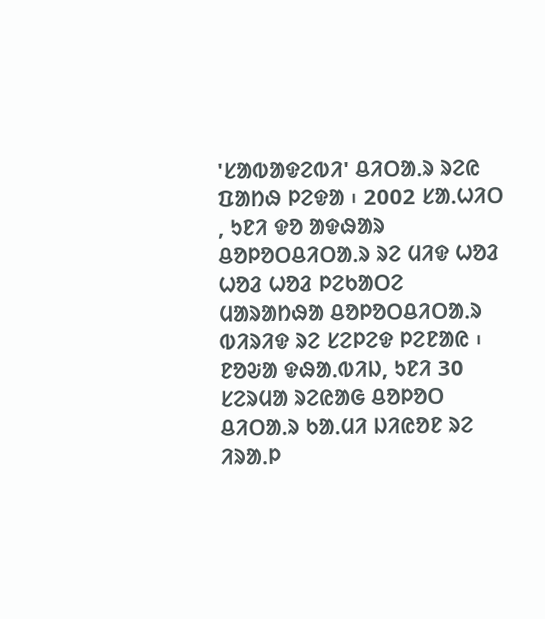'ᱥᱟᱵᱟᱫᱮᱵᱤ' ᱪᱤᱛᱟᱹᱨ ᱨᱮᱭ ᱯᱟᱴᱷ ᱞᱮᱫᱟ ᱾ 2002 ᱥᱟᱹᱦᱤᱛ , ᱩᱱᱤ ᱫᱚ ᱟᱫᱷᱟᱨ ᱪᱚᱞᱚᱛᱪᱤᱛᱟᱹᱨ ᱨᱮ ᱢᱤᱫ ᱦᱚᱲ ᱦᱚᱲ ᱦᱚᱲ ᱞᱮᱠᱟᱛᱮ ᱢᱟᱨᱟᱴᱷᱟ ᱪᱚᱞᱚᱛᱪᱤᱛᱟᱹᱨ ᱵᱤᱨᱤᱫ ᱨᱮ ᱥᱮᱞᱮᱫ ᱞᱮᱱᱟᱭ ᱾ ᱱᱚᱶᱟ ᱫᱷᱟᱹᱵᱤᱡ, ᱩᱱᱤ 30 ᱥᱮᱨᱢᱟ ᱨᱮᱭᱟᱜ ᱪᱚᱞᱚᱛ ᱪᱤᱛᱟᱹᱨ ᱠᱟᱹᱢᱤ ᱡᱤᱭᱚᱱ ᱨᱮ ᱤᱨᱟᱹᱞ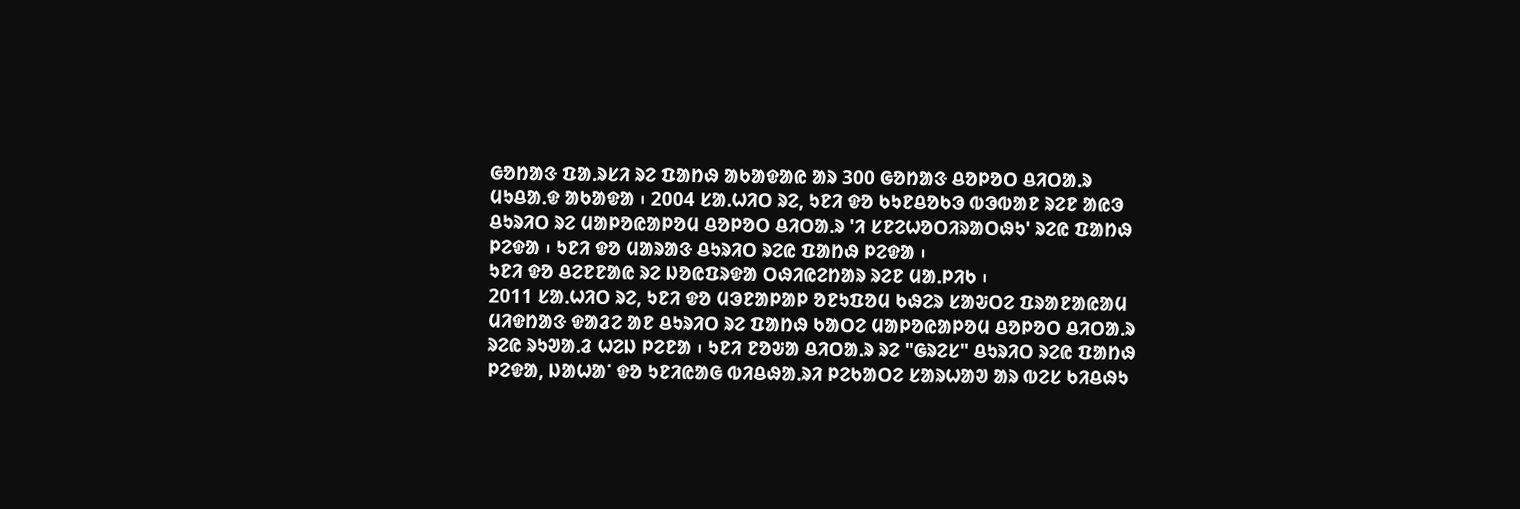ᱜᱚᱴᱟᱝ ᱯᱟᱹᱨᱥᱤ ᱨᱮ ᱯᱟᱴᱷ ᱟᱠᱟᱫᱟᱭ ᱟᱨ 300 ᱜᱚᱴᱟᱝ ᱪᱚᱞᱚᱛ ᱪᱤᱛᱟᱹᱨ ᱢᱩᱪᱟᱹᱫ ᱟᱠᱟᱫᱟ ᱾ 2004 ᱥᱟᱹᱦᱤᱛ ᱨᱮ, ᱩᱱᱤ ᱫᱚ ᱠᱩᱱᱪᱚᱠᱳ ᱵᱳᱵᱟᱱ ᱨᱮᱱ ᱟᱭᱳ ᱪᱩᱨᱤᱛ ᱨᱮ ᱢᱟᱞᱚᱭᱟᱞᱚᱢ ᱪᱚᱞᱚᱛ ᱪᱤᱛᱟᱹᱨ 'ᱤ ᱥᱱᱮᱦᱚᱛᱤᱨᱟᱛᱷᱩ' ᱨᱮᱭ ᱯᱟᱴᱷ ᱞᱮᱫᱟ ᱾ ᱩᱱᱤ ᱫᱚ ᱢᱟᱨᱟᱝ ᱪᱩᱨᱤᱛ ᱨᱮᱭ ᱯᱟᱴᱷ ᱞᱮᱫᱟ ᱾
ᱩᱱᱤ ᱫᱚ ᱪᱮᱱᱱᱟᱭ ᱨᱮ ᱡᱚᱭᱯᱨᱫᱟ ᱛᱷᱤᱭᱮᱴᱟᱨ ᱨᱮᱱ ᱢᱟᱹᱞᱤᱠ ᱾
2011 ᱥᱟᱹᱦᱤᱛ ᱨᱮ, ᱩᱱᱤ ᱫᱚ ᱢᱳᱱᱟᱞᱟᱞ ᱚᱱᱩᱯᱚᱢ ᱠᱷᱮᱨ ᱥᱟᱶᱛᱮ ᱯᱨᱟᱱᱟᱭᱟᱢ ᱢᱤᱫᱴᱟᱝ ᱫᱟᱲᱮ ᱟᱱ ᱪᱩᱨᱤᱛ ᱨᱮ ᱯᱟᱴᱷ ᱠᱟᱛᱮ ᱢᱟᱞᱚᱭᱟᱞᱚᱢ ᱪᱚᱞᱚᱛ ᱪᱤᱛᱟᱹᱨ ᱨᱮᱭ ᱨᱩᱣᱟᱹᱲ ᱦᱮᱡ ᱞᱮᱱᱟ ᱾ ᱩᱱᱤ ᱱᱚᱶᱟ ᱪᱤᱛᱟᱹᱨ ᱨᱮ "ᱜᱨᱮᱥ" ᱪᱩᱨᱤᱛ ᱨᱮᱭ ᱯᱟᱴᱷ ᱞᱮᱫᱟ, ᱡᱟᱦᱟᱸ ᱫᱚ ᱩᱱᱤᱭᱟᱜ ᱵᱤᱪᱷᱟᱹᱨᱤ ᱞᱮᱠᱟᱛᱮ ᱥᱟᱨᱦᱟᱣ ᱟᱨ ᱵᱮᱥ ᱠᱤᱪᱷᱩ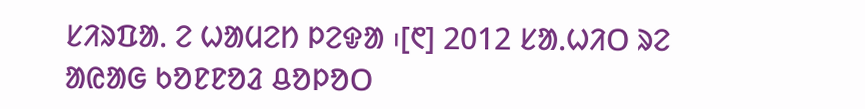ᱥᱤᱨᱯᱟᱹ ᱮ ᱦᱟᱢᱮᱴ ᱞᱮᱫᱟ ᱾[᱖] 2012 ᱥᱟᱹᱦᱤᱛ ᱨᱮ ᱟᱭᱟᱜ ᱠᱚᱱᱱᱚᱲ ᱪᱚᱞᱚᱛ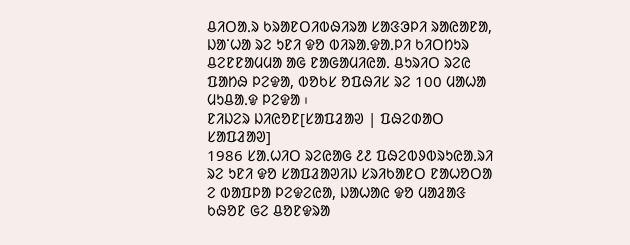ᱪᱤᱛᱟᱹᱨ ᱠᱨᱟᱱᱛᱤᱵᱷᱤᱨᱟ ᱥᱟᱝᱳᱞᱤ ᱨᱟᱭᱟᱱᱟ, ᱡᱟᱸᱦᱟ ᱨᱮ ᱩᱱᱤ ᱫᱚ ᱵᱤᱨᱟᱹᱫᱟᱹᱞᱤ ᱠᱤᱛᱴᱩᱨ ᱪᱮᱱᱱᱟᱢᱢᱟ ᱟᱜ ᱱᱟᱜᱟᱢᱤᱭᱟᱹ ᱪᱩᱨᱤᱛ ᱨᱮᱭ ᱯᱟᱴᱷ ᱞᱮᱫᱟ, ᱵᱚᱠᱥ ᱚᱯᱷᱤᱥ ᱨᱮ 100 ᱢᱟᱦᱟ ᱢᱩᱪᱟᱹᱫ ᱞᱮᱫᱟ ᱾
ᱱᱤᱡᱮᱨ ᱡᱤᱭᱚᱱ[ᱥᱟᱯᱲᱟᱣ | ᱯᱷᱮᱰᱟᱛ ᱥᱟᱯᱲᱟᱣ]
1986 ᱥᱟᱹᱦᱤᱛ ᱨᱮᱭᱟᱜ ᱒᱒ ᱯᱷᱮᱵᱽᱵᱨᱩᱭᱟᱹᱨᱤ ᱨᱮ ᱩᱱᱤ ᱫᱚ ᱥᱟᱯᱲᱟᱣᱤᱡ ᱥᱨᱤᱠᱟᱱᱛ ᱱᱟᱦᱚᱛᱟ ᱮ ᱵᱟᱯᱞᱟ ᱞᱮᱫᱮᱭᱟ, ᱡᱟᱦᱟᱭ ᱫᱚ ᱢᱟᱲᱟᱝ ᱠᱷᱚᱱ ᱜᱮ ᱪᱚᱱᱫᱨᱟ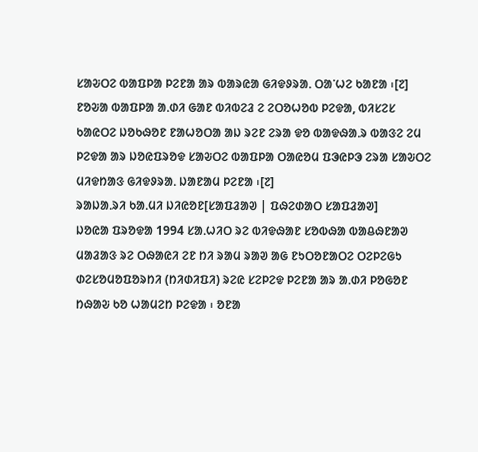ᱥᱟᱶᱛᱮ ᱵᱟᱯᱞᱟ ᱞᱮᱱᱟ ᱟᱨ ᱵᱟᱨᱭᱟ ᱜᱤᱫᱽᱨᱟᱹ ᱛᱟᱸᱦᱮ ᱠᱟᱱᱟ ᱾[᱗] ᱱᱚᱶᱟ ᱵᱟᱯᱞᱟ ᱟᱹᱰᱤ ᱜᱟᱱ ᱵᱤᱵᱮᱲ ᱮ ᱮᱛᱚᱦᱚᱵ ᱞᱮᱫᱟ, ᱵᱤᱥᱮᱥ ᱠᱟᱭᱛᱮ ᱡᱚᱠᱷᱚᱱ ᱱᱟᱦᱚᱛᱟ ᱟᱡ ᱨᱮᱱ ᱮᱨᱟ ᱫᱚ ᱵᱟᱫᱷᱟᱹᱨ ᱵᱟᱝᱮ ᱮᱢ ᱞᱮᱫᱟ ᱟᱨ ᱡᱚᱭᱯᱨᱚᱫ ᱥᱟᱶᱛᱮ ᱵᱟᱯᱞᱟ ᱛᱟᱭᱚᱢ ᱯᱳᱭᱞᱳ ᱮᱨᱟ ᱥᱟᱶᱛᱮ ᱢᱤᱫᱴᱟᱝ ᱜᱤᱫᱽᱨᱟᱹ ᱡᱟᱱᱟᱢ ᱞᱮᱱᱟ ᱾[᱗]
ᱨᱟᱡᱟᱹᱨᱤ ᱠᱟᱹᱢᱤ ᱡᱤᱭᱚᱱ[ᱥᱟᱯᱲᱟᱣ | ᱯᱷᱮᱰᱟᱛ ᱥᱟᱯᱲᱟᱣ]
ᱡᱚᱭᱟ ᱯᱨᱚᱫᱟ 1994 ᱥᱟᱹᱦᱤᱛ ᱨᱮ ᱵᱤᱫᱷᱟᱱ ᱥᱚᱵᱷᱟ ᱵᱟᱪᱷᱱᱟᱣ ᱢᱟᱲᱟᱝ ᱨᱮ ᱛᱷᱟᱭᱤ ᱮᱱ ᱴᱤ ᱨᱟᱢ ᱨᱟᱣ ᱟᱜ ᱱᱩᱛᱚᱱᱟᱛᱮ ᱛᱮᱞᱮᱜᱩ ᱰᱮᱥᱚᱢᱚᱯᱚᱨᱴᱤ (ᱴᱤᱰᱤᱯᱤ) ᱨᱮᱭ ᱥᱮᱞᱮᱫ ᱞᱮᱱᱟ ᱟᱨ ᱟᱹᱰᱤ ᱞᱚᱜᱚᱱ ᱴᱷᱟᱶ ᱠᱚ ᱦᱟᱢᱮᱴ ᱞᱮᱫᱟ ᱾ ᱚᱱᱟ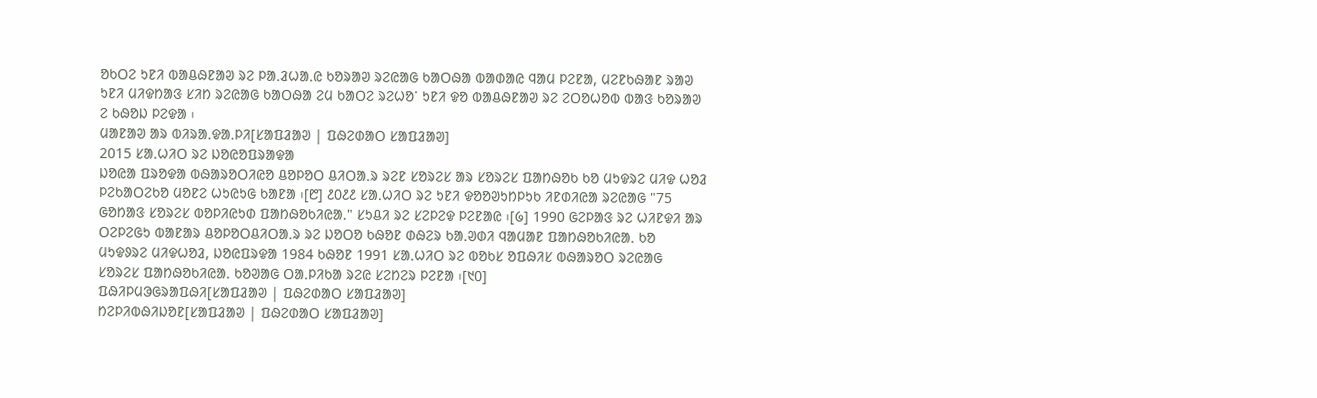ᱚᱠᱛᱮ ᱩᱱᱤ ᱵᱟᱪᱷᱱᱟᱣ ᱨᱮ ᱞᱟᱹᱲᱦᱟᱹᱭ ᱠᱚᱨᱟᱣ ᱨᱮᱭᱟᱜ ᱠᱟᱛᱷᱟ ᱵᱟᱰᱟᱭ ᱧᱟᱢ ᱞᱮᱱᱟ, ᱢᱮᱱᱠᱷᱟᱱ ᱨᱟᱣ ᱩᱱᱤ ᱢᱤᱫᱴᱟᱝ ᱥᱤᱴ ᱨᱮᱭᱟᱜ ᱠᱟᱛᱷᱟ ᱮᱢ ᱠᱟᱛᱮ ᱨᱮᱦᱚᱸ ᱩᱱᱤ ᱫᱚ ᱵᱟᱪᱷᱱᱟᱣ ᱨᱮ ᱮᱛᱚᱦᱚᱵ ᱵᱟᱝ ᱠᱚᱨᱟᱣ ᱮ ᱠᱷᱚᱡ ᱞᱮᱫᱟ ᱾
ᱢᱟᱱᱟᱣ ᱟᱨ ᱵᱤᱨᱟᱹᱫᱟᱹᱞᱤ[ᱥᱟᱯᱲᱟᱣ | ᱯᱷᱮᱰᱟᱛ ᱥᱟᱯᱲᱟᱣ]
2015 ᱥᱟᱹᱦᱤᱛ ᱨᱮ ᱡᱚᱭᱚᱯᱨᱟᱫᱟ
ᱡᱚᱭᱟ ᱯᱨᱚᱫᱟ ᱵᱷᱟᱨᱚᱛᱤᱭᱚ ᱪᱚᱞᱚᱛ ᱪᱤᱛᱟᱹᱨ ᱨᱮᱱ ᱥᱚᱨᱮᱥ ᱟᱨ ᱥᱚᱨᱮᱥ ᱯᱟᱴᱷᱚᱠ ᱠᱚ ᱢᱩᱫᱨᱮ ᱢᱤᱫ ᱦᱚᱲ ᱞᱮᱠᱟᱛᱮᱠᱚ ᱢᱚᱱᱮ ᱦᱩᱭᱩᱜ ᱠᱟᱱᱟ ᱾[᱘] ᱒᱐᱒᱒ ᱥᱟᱹᱦᱤᱛ ᱨᱮ ᱩᱱᱤ ᱫᱚᱚᱣᱩᱴᱞᱩᱠ ᱤᱱᱰᱤᱭᱟ ᱨᱮᱭᱟᱜ "75 ᱜᱚᱴᱟᱝ ᱥᱚᱨᱮᱥ ᱵᱚᱞᱤᱭᱩᱰ ᱯᱟᱴᱷᱚᱠᱤᱭᱟᱹ" ᱥᱩᱪᱤ ᱨᱮ ᱥᱮᱞᱮᱫ ᱞᱮᱱᱟᱭ ᱾[᱙] 1990 ᱜᱮᱞᱟᱝ ᱨᱮ ᱦᱤᱱᱫᱤ ᱟᱨ ᱛᱮᱞᱮᱜᱩ ᱵᱟᱱᱟᱨ ᱪᱚᱞᱚᱛᱪᱤᱛᱟᱹᱨ ᱨᱮ ᱡᱚᱛᱚ ᱠᱷᱚᱱ ᱰᱷᱮᱨ ᱠᱟᱹᱣᱰᱤ ᱧᱟᱢᱟᱱ ᱯᱟᱴᱷᱚᱠᱤᱭᱟᱹ ᱠᱚ ᱢᱩᱫᱽᱨᱮ ᱢᱤᱫᱦᱚᱲ, ᱡᱚᱭᱯᱨᱫᱟ 1984 ᱠᱷᱚᱱ 1991 ᱥᱟᱹᱦᱤᱛ ᱨᱮ ᱵᱚᱠᱥ ᱚᱯᱷᱤᱥ ᱵᱷᱟᱨᱚᱛ ᱨᱮᱭᱟᱜ ᱥᱚᱨᱮᱥ ᱯᱟᱴᱷᱚᱠᱤᱭᱟᱹ ᱠᱚᱣᱟᱜ ᱛᱟᱹᱞᱤᱠᱟ ᱨᱮᱭ ᱥᱮᱴᱮᱨ ᱞᱮᱱᱟ ᱾[᱑᱐]
ᱯᱷᱤᱞᱢᱳᱜᱨᱟᱯᱷᱤ[ᱥᱟᱯᱲᱟᱣ | ᱯᱷᱮᱰᱟᱛ ᱥᱟᱯᱲᱟᱣ]
ᱴᱮᱞᱤᱵᱷᱤᱡᱚᱱ[ᱥᱟᱯᱲᱟᱣ | ᱯᱷᱮᱰᱟᱛ ᱥᱟᱯᱲᱟᱣ]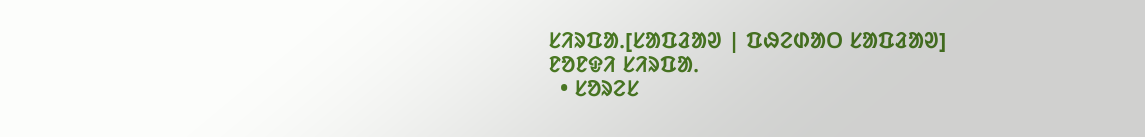ᱥᱤᱨᱯᱟᱹ[ᱥᱟᱯᱲᱟᱣ | ᱯᱷᱮᱰᱟᱛ ᱥᱟᱯᱲᱟᱣ]
ᱱᱚᱱᱫᱤ ᱥᱤᱨᱯᱟᱹ
  • ᱥᱚᱨᱮᱥ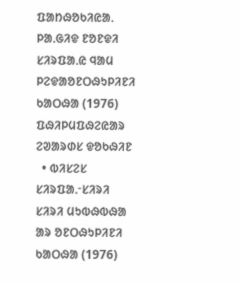ᱯᱟᱴᱷᱚᱠᱤᱭᱟᱹ ᱞᱟᱹᱜᱤᱫ ᱱᱚᱱᱫᱤ ᱥᱤᱨᱯᱟᱹᱭ ᱧᱟᱢ ᱞᱮᱫᱟᱚᱱᱛᱷᱩᱞᱤᱱᱤ ᱠᱟᱛᱷᱟ (1976)
ᱯᱷᱤᱞᱢᱯᱷᱮᱭᱟᱨ ᱮᱣᱟᱨᱰᱥ ᱫᱚᱠᱷᱤᱱ
  • ᱵᱤᱥᱮᱥ ᱥᱤᱨᱯᱟᱹᱼᱥᱤᱨᱤ ᱥᱤᱨᱤ ᱢᱩᱵᱷᱵᱷᱟ ᱟᱨ ᱚᱱᱛᱷᱩᱞᱤᱱᱤ ᱠᱟᱛᱷᱟ (1976)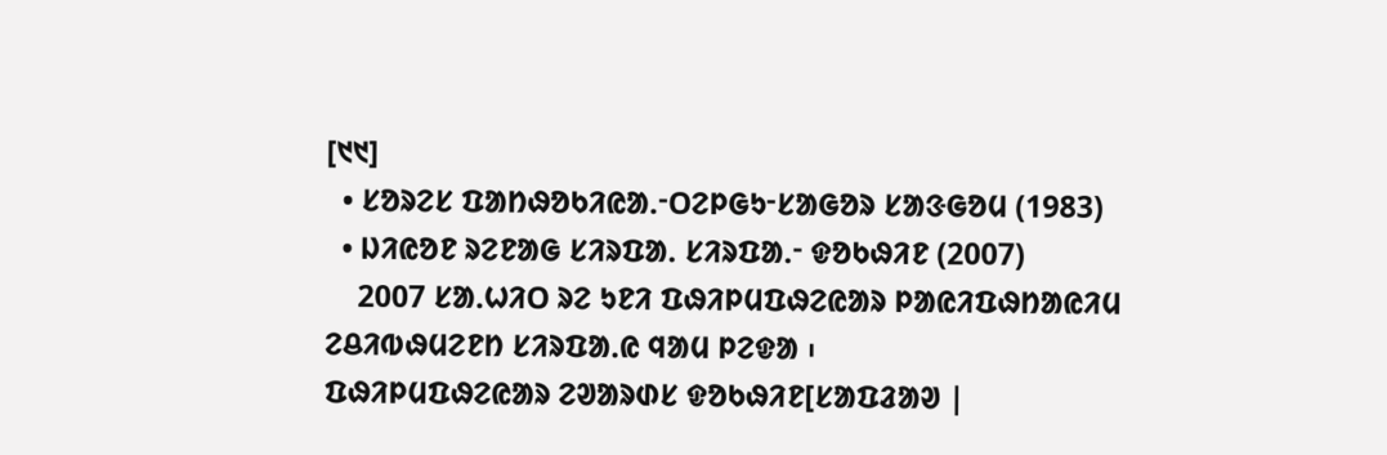[᱑᱑]
  • ᱥᱚᱨᱮᱥ ᱯᱟᱴᱷᱚᱠᱤᱭᱟᱹᱼᱛᱮᱞᱜᱩᱼᱥᱟᱜᱚᱨ ᱥᱟᱝᱜᱚᱢ (1983)
  • ᱡᱤᱭᱚᱱ ᱨᱮᱱᱟᱜ ᱥᱤᱨᱯᱟᱹ ᱥᱤᱨᱯᱟᱹᱼ ᱫᱚᱠᱷᱤᱱ (2007)
    2007 ᱥᱟᱹᱦᱤᱛ ᱨᱮ ᱩᱱᱤ ᱯᱷᱤᱞᱢᱯᱷᱮᱭᱟᱨ ᱞᱟᱭᱤᱯᱷᱴᱟᱭᱤᱢ ᱮᱪᱤᱵᱷᱢᱮᱱᱴ ᱥᱤᱨᱯᱟᱹᱭ ᱧᱟᱢ ᱞᱮᱫᱟ ᱾
ᱯᱷᱤᱞᱢᱯᱷᱮᱭᱟᱨ ᱮᱣᱟᱨᱰᱥ ᱫᱚᱠᱷᱤᱱ[ᱥᱟᱯᱲᱟᱣ |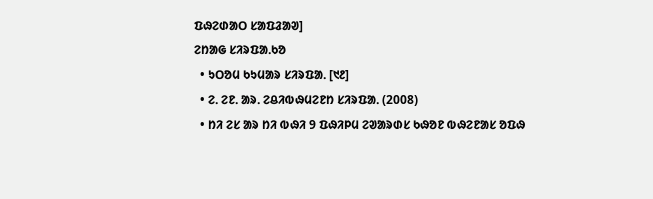ᱯᱷᱮᱰᱟᱛ ᱥᱟᱯᱲᱟᱣ]
ᱮᱴᱟᱜ ᱥᱤᱨᱯᱟᱹᱠᱚ
  • ᱩᱛᱚᱢ ᱠᱩᱢᱟᱨ ᱥᱤᱨᱯᱟᱹ [᱑᱒]
  • ᱮᱹ ᱮᱱᱹ ᱟᱨᱹ ᱮᱪᱤᱵᱷᱢᱮᱱᱴ ᱥᱤᱨᱯᱟᱹ (2008)
  • ᱴᱤ ᱮᱥ ᱟᱨ ᱴᱤ ᱵᱷᱤ 9 ᱯᱷᱤᱞᱢ ᱮᱣᱟᱨᱰᱥ ᱠᱷᱚᱱ ᱵᱷᱮᱱᱟᱥ ᱚᱯᱷ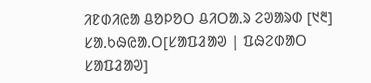ᱤᱱᱰᱤᱭᱟ ᱪᱚᱞᱚᱛ ᱪᱤᱛᱟᱹᱨ ᱮᱣᱟᱨᱰ [᱑᱓]
ᱥᱟᱹᱠᱷᱭᱟᱹᱛ[ᱥᱟᱯᱲᱟᱣ | ᱯᱷᱮᱰᱟᱛ ᱥᱟᱯᱲᱟᱣ]